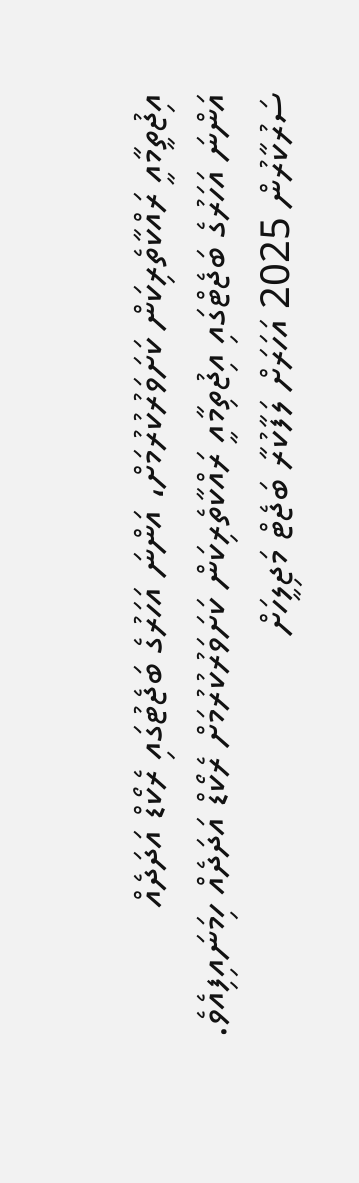އިޖުތީމާއީ ރައްކާތެރިކަން ކަށަވަރުކުރުމަށް، އަންނަ އަހަރުގެ ބަޖެޓުގައި ރެކޯޑް އަދަދެއް
އަންނަ އަހަރުގެ ބަޖެޓްގައި އިޖުތިމާއީ ރައްކާތެރިކަން ކަށަވަރުކުރުމަށް ރެކޯޑް އަދަދެއް ހިމަނައިފިއެވެ.
ސަރުކާރުން 2025 އަހަރަށް ލަފާކުރާ ބަޖެޓް މަޖިލީހަށް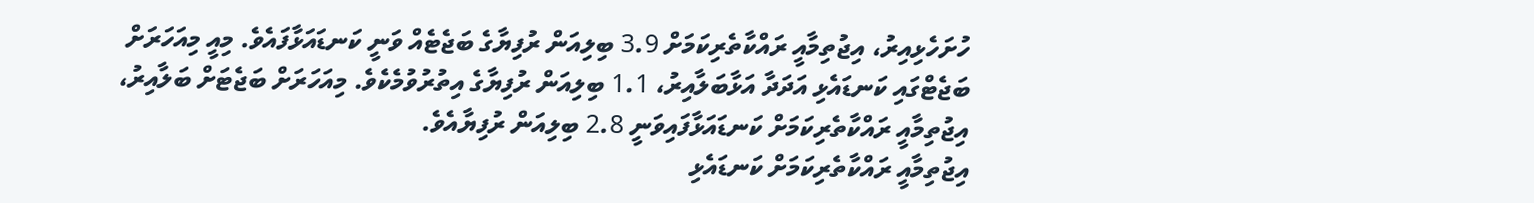ހުށަހެޅިއިރު، އިޖުތިމާއީ ރައްކާތެރިކަމަށް 3.9 ބިލިއަން ރުފިޔާގެ ބަޖެޓެއް ވަނީ ކަނޑައަޅާފައެވެ. މިއީ މިއަހަރަށް ބަޖެޓްގައި ކަނޑައެޅި އަދަދާ އަޅާބަލާއިރު، 1.1 ބިލިއަން ރުފިޔާގެ އިތުރުވުމެކެވެ. މިއަހަރަށް ބަޖެޓަށް ބަލާއިރު، އިޖުތިމާއީ ރައްކާތެރިކަމަށް ކަނޑައަޅާފައިވަނީ 2.8 ބިލިއަން ރުފިޔާއެވެ.
އިޖުތިމާއީ ރައްކާތެރިކަމަށް ކަނޑައެޅި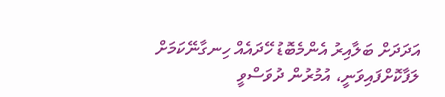އަދަދަށް ބަލާއިރު އެންމެބޮޑު ހޭދައެއް ހިނގާނޭކަމަށް ލަފާކޮށްފައިވަނީ، އުމުރުން ދުވަސްވީ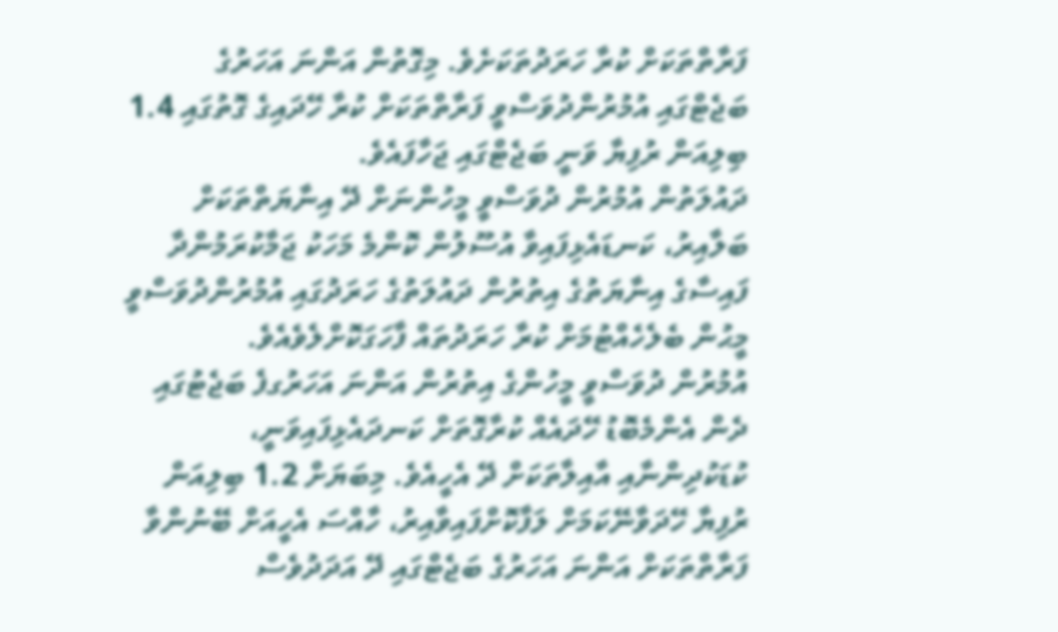ފަރާތްތަކަށް ކުރާ ހަރަދުތަކަށެވެ. މިގޮތުން އަންނަ އަހަރުގެ ބަޖެޓްގައި އުމުރުންދުވަސްވީ ފަރާތްތަކަށް ކުރާ ހޭދައިގެ ގޮތުގައި 1.4 ބިލިއަން ރުފިޔާ ވަނީ ބަޖެޓްގައި ޖަހާފައެވެ.
ދައުލަތުން އުމުރުން ދުވަސްވީ މީހުންނަށް ދޭ އިނާޔަތްތަކަށް ބަލާއިރު، ކަނޑައެޅިފައިވާ އުސޫލުން ކޮންމެ މަހަކު ޖަމާކުރަމުންދާ ފައިސާގެ އިނާޔަތުގެ އިތުރުން ދައުލަތުގެ ހަރަދުގައި އުމުރުންދުވަސްވީ މީޙުން ބެލެހެއްޓުމަށް ކުރާ ހަރަދުތައް ފާހަގަކޮށްލެވެއެވެ.
އުމުރުން ދުވަސްވީ މީހުންގެ އިތުރުން އަންނަ އަހަރުގފެ ބަޖެޓުގައި ދެން އެންމެބޮޑު ހޭދައެއް ކުރާގޮތަށް ކަނދައެޅިފައިވަނީ، ކުޑަކުދިންނާއި އާއިލާތަކަށް ދޭ އެހީއެވެ. މިބަޔަށް 1.2 ބިލިއަން ރުފިޔާ ހޭދަވާނޭކަމަށް ލަފާކޮށްފައިވާއިރު، ހާއްސަ އެހީއަށް ބޭނުންވާ ފަރާތްތަކަށް އަންނަ އަހަރުގެ ބަޖެޓްގައި ދޭ އަދަދުވެސް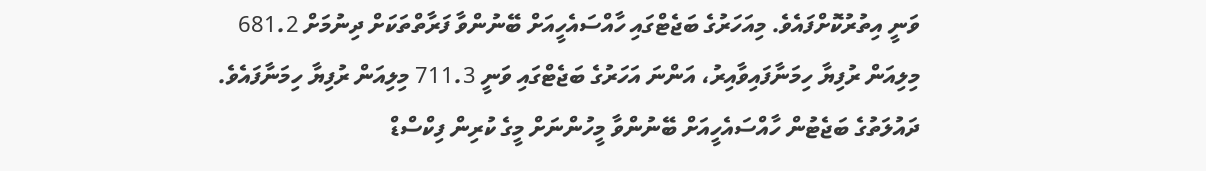ވަނީ އިތުރުކޮށްފައެވެ. މިއަހަރުގެ ބަޖެޓްގައި ހާއްސައެހީއަށް ބޭނުންވާ ފަރާތްތަކަށް ދިނުމަށް 681.2 މިލިއަން ރުފިޔާ ހިމަނާފައިވާއިރު، އަންނަ އަހަރުގެ ބަޖެޓްގައި ވަނީ 711.3 މިލިއަން ރުފިޔާ ހިމަނާފައެވެ.
ދައުލަތުގެ ބަޖެޓުން ހާއްސައެހީއަށް ބޭނުންވާ މީހުންނަށް މީގެ ކުރިން ފިކްސްޑް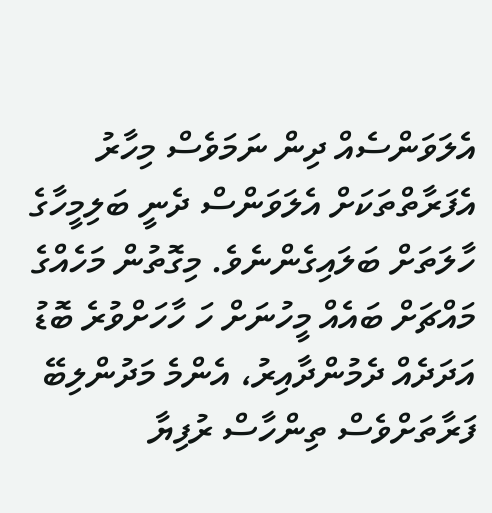އެލަވަންސެއް ދިން ނަމަވެސް މިހާރު އެފަރާތްތަކަށް އެލަވަންސް ދެނީ ބަލިމީހާގެ ހާލަތަށް ބަލައިގެންނެވެ. މިގޮތުން މަހެއްގެ މައްޗަށް ބައެއް މީހުނަށް ހަ ހާހަށްވުރެ ބޮޑު އަދަދެއް ދެމުންދާއިރު، އެންމެ މަދުންލިބޭ ފަރާތަށްވެސް ތިންހާސް ރުފިޔާ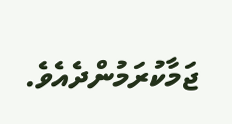ޖަމާކުރަމުންދެއެވެ.